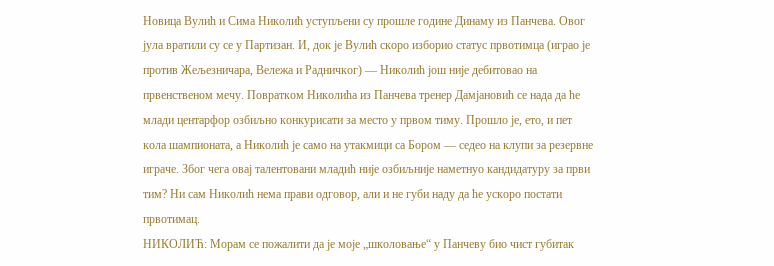Новица Вулић и Сима Николић уступљени су прошле године Динаму из Панчева. Овог јула вратили су се у Партизан. И, док је Вулић скоро изборио статус првотимца (играо је против Жељезничара, Вележа и Радничког) — Николић још није дебитовао на првенственом мечу. Повратком Николића из Панчева тренер Дамјановић се нада да ће млади центарфор озбиљно конкурисати за место у првом тиму. Прошло је, ето, и пет кола шампионата, а Николић је само на утакмици са Бором — седео на клупи за резервне играче. Због чега овај талентовани младић није озбиљније наметнуо кандидатуру за први тим? Ни сам Николић нема прави одговор, али и не губи наду да ће ускоро постати првотимац.
НИКОЛИЋ: Морам се пожалити да је моје „школовање“ у Панчеву био чист губитак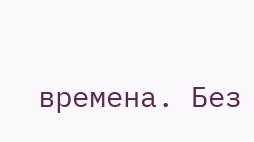времена. Без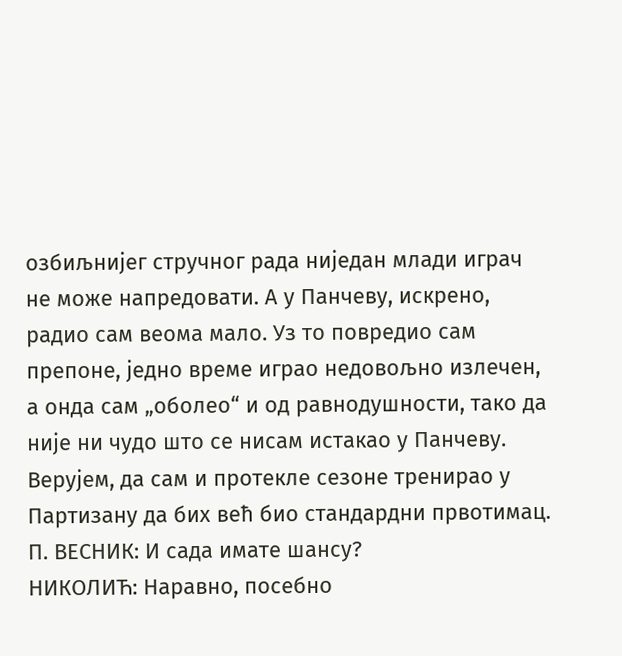озбиљнијег стручног рада ниједан млади играч не може напредовати. А у Панчеву, искрено, радио сам веома мало. Уз то повредио сам препоне, једно време играо недовољно излечен, а онда сам „оболео“ и од равнодушности, тако да није ни чудо што се нисам истакао у Панчеву. Верујем, да сам и протекле сезоне тренирао у Партизану да бих већ био стандардни првотимац.
П. ВЕСНИК: И сада имате шансу?
НИКОЛИЋ: Наравно, посебно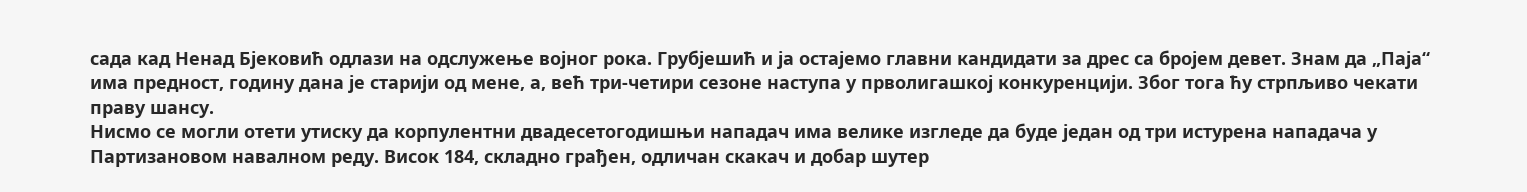сада кад Ненад Бјековић одлази на одслужење војног рока. Грубјешић и ја остајемо главни кандидати за дрес са бројем девет. Знам да „Паја“ има предност, годину дана је старији од мене, а, већ три-четири сезоне наступа у прволигашкој конкуренцији. Због тога ћу стрпљиво чекати праву шансу.
Нисмо се могли отети утиску да корпулентни двадесетогодишњи нападач има велике изгледе да буде један од три истурена нападача у Партизановом навалном реду. Висок 184, складно грађен, одличан скакач и добар шутер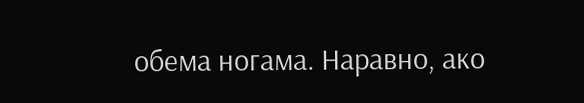обема ногама. Наравно, ако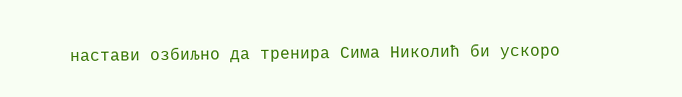настави озбиљно да тренира Сима Николић би ускоро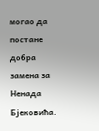могао да постане добра замена за Ненада Бјековића.